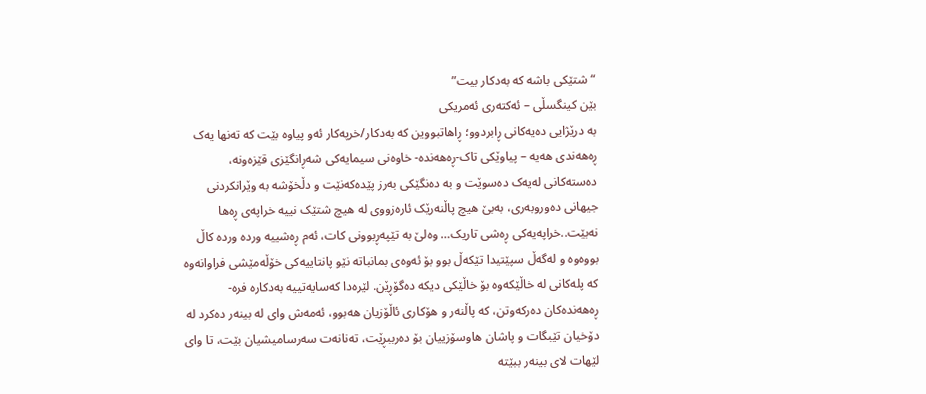“شتێکی باشە کە بەدکار بیت”
بێن کینگسڵی – ئەکتەری ئەمریکی
بە درێژایی دەیەکانی ڕابردوو؛ ڕاهاتبووین کە بەدکار/خرپەکار ئەو پیاوە بێت کە تەنها یەک ڕەهەندی هەیە – پیاوێکی تاک-ڕەهەندە- خاوەنی سیمایەکی شەڕانگێزی قێزەونە، دەستەکانی لەیەک دەسوێت و بە دەنگێکی بەرز پێدەکەنێت و دڵخۆشە بە وێرانکردنی جیهانی دەوروبەری، بەبێ هیچ پاڵنەرێک ئارەزووی لە هیچ شتێک نییە خراپەی ڕەها نەبێت..خراپەیەکی ڕەشی تاریک… وەلێ بە تێپەڕبوونی کات، ئەم ڕەشییە وردە وردە کاڵ بووەوە و لەگەڵ سپێتیدا تێکەڵ بوو بۆ ئەوەی بمانباتە نێو پانتاییەکی خۆڵەمێشی فراوانەوە کە پلەکانی لە خاڵێکەوە بۆ خاڵێکی دیکە دەگۆڕێن. لێرەدا کەسایەتییە بەدکارە فرە-ڕەهەندەکان دەرکەوتن، کە پاڵنەر و هۆکاری ئاڵۆزیان هەبوو، ئەمەش وای لە بینەر دەکرد لە دۆخیان تێبگات و پاشان هاوسۆزییان بۆ دەرببڕێت، تەنانەت سەرسامیشیان بێت، تا وای لێهات لای بینەر ببێتە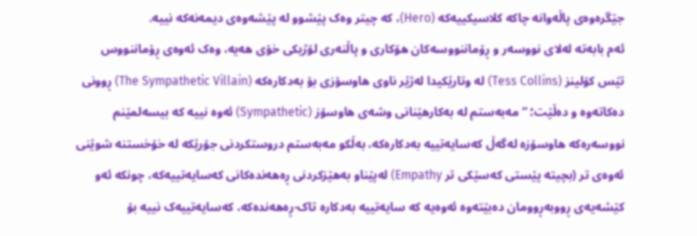جێگرەوەی پاڵەوانە چاکە کلاسیکییەکە (Hero)، کە چیتر وەک پێشوو لە پێشەوەی دیمەنەکە نییە.
ئەم بابەتە لەلای نووسەر و ڕۆماننووسەکان هۆکاری و پاڵنەری لۆژیکی خۆی هەیە، وەک ئەوەی ڕۆماننووس تێس کۆلینز (Tess Collins) لە وتارێکیدا لەژێر ناوی هاوسۆزی بۆ بەدکارەکە (The Sympathetic Villain) ڕوونی دەکاتەوە و دەڵێت؛ “مەبەستم لە بەکارهێنانی وشەی هاوسۆز (Sympathetic) ئەوە نییە کە بیسەلمێنم نووسەرەکە هاوسۆزە لەگەڵ کەسایەتییە بەدکارەکە، بەڵکو مەبەستم دروستکردنی جۆرێکە لە خۆخستنە شوێنی ئەوەی تر (بچیتە پێستی کەسێکی تر Empathy) لەپێناو بەهێزکردنی ڕەهەندەکانی کەسایەتییەکە، چونکە ئەو کێشەیەی ڕووبەڕوومان دەبێتەوە ئەوەیە کە سایەتییە بەدکارە تاک-ڕەهەندەکە، کەسایەتییەک نییە بۆ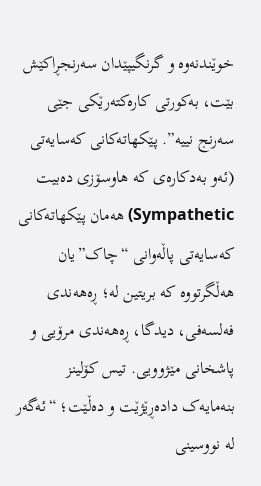خوێندنەوە و گرنگیپێدان سەرنجڕاکێش بێت، بەکورتی کارەکتەرێکی جێی سەرنج نییە”. پێکهاتەکانی کەسایەتی (ئەو بەدکارەی کە هاوسۆزی دەبیت Sympathetic) هەمان پێکهاتەکانی کەسایەتی پاڵەوانی “چاک”یان هەڵگرتووە کە بریتین لە؛ ڕەهەندی فەلسەفی، دیدگا، ڕەهەندی مرۆیی و پاشخانی مێژوویی. تیس کۆلینز بنەمایەک دادەڕێژێت و دەڵێت؛ “ئەگەر لە نووسینی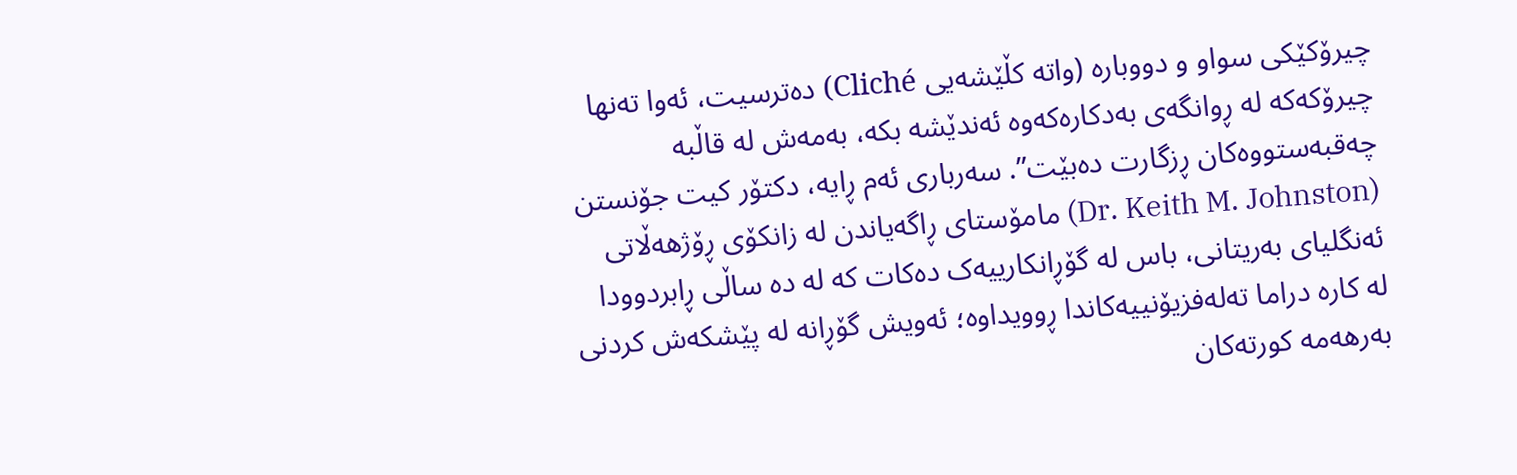چیرۆکێکی سواو و دووبارە (واتە کڵێشەیی Cliché) دەترسیت، ئەوا تەنها چیرۆکەکە لە ڕوانگەی بەدکارەکەوە ئەندێشە بکە، بەمەش لە قاڵبە چەقبەستووەکان ڕزگارت دەبێت”. سەرباری ئەم ڕایە، دکتۆر کیت جۆنستن (Dr. Keith M. Johnston) مامۆستای ڕاگەیاندن لە زانکۆی ڕۆژهەڵاتی ئەنگلیای بەریتانی، باس لە گۆڕانکارییەک دەکات کە لە دە ساڵی ڕابردوودا لە کارە دراما تەلەفزیۆنییەکاندا ڕوویداوە؛ ئەویش گۆڕانە لە پێشکەش کردنی بەرهەمە کورتەکان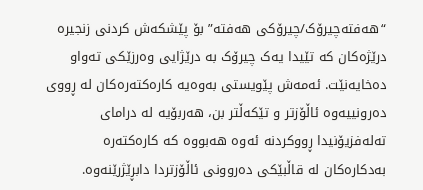“هەفتەچیرۆک/چیرۆکی هەفتە” بۆ پێشکەش کردنی زنجیرە درێژەکان کە تێیدا یەک چیرۆک بە درێژایی وەرزێکی تەواو دەخایەنێت. ئەمەش پێویستی بەوەیە کارەکتەرەکان لە ڕووی دەرونییەوە ئاڵۆزتر و تێکەڵتر بن، هەربۆیە لە درامای تەلەفزیۆنیدا ڕووکردنە ئەوە هەبووە کە کارەکتەرە بەدکارەکان لە قاڵبێکی دەروونی ئاڵۆزتردا دابڕێژرێنەوە.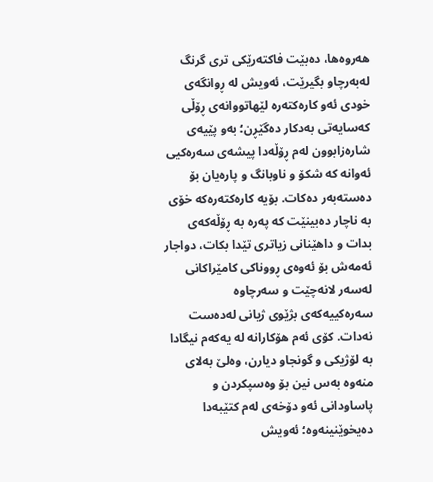هەروەها، دەبێت فاکتەرێکی تری گرنگ لەبەرچاو بگیرێت، ئەویش لە ڕوانگەی خودی ئەو کارەکتەرە لێهاتووانەی ڕۆڵی کەسایەتی بەدکار دەگێڕن؛ بەو پێیەی شارەزابوون لەم ڕۆڵەدا پیشەی سەرەکیی ئەوانە کە شکۆ و ناوبانگ و پارەیان بۆ دەستەبەر دەکات. بۆیە کارەکتەرەکە خۆی بە ناچار دەبینێت کە پەرە بە ڕۆڵەکەی بدات و داهێنانی زیاتری تێدا بکات، دواجار ئەمەش بۆ ئەوەی ڕووناکی کامێراکانی لەسەر لانەچێت و سەرچاوە سەرەکییەکەی بژێوی ژیانی لەدەست نەدات. کۆی ئەم هۆکارانە لە یەکەم نیگادا بە لۆژیکی و گونجاو دیارن، وەلێ بەلای منەوە بەس نین بۆ وەسپکردن و پاساودانی ئەو دۆخەی لەم کتێبەدا دەیخوێنینەوە؛ ئەویش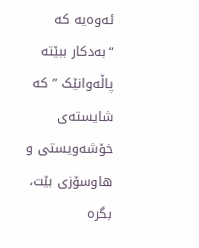ئەوەیە کە “بەدکار ببێتە پاڵەوانێک ” کە شایستەی خۆشەویستی و هاوسۆزی بێت، بگرە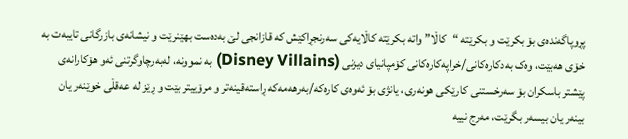پڕوپاگەندەی بۆ بکرێت و بکرێتە “کاڵا” واتە بکرێتە کاڵایەکی سەرنجڕاکێش کە قازانجی لێ بەدەست بهێنرێت و نیشانەی بازرگانی تایبەت بە خۆی هەبێت، وەک بەدکارەکانی/خراپەکارەکانی کۆمپانیای دیزنی (Disney Villains) بە نموونە، لەبەرچاوگرتنی ئەو هۆکارانەی پێشتر باسکران بۆ سەرخستنی کارێکی هونەری، یانژی بۆ ئەوەی کارەکە/بەرهەمەکە ڕاستەقینەتر و مرۆییتر بێت و ڕێز لە عەقڵی خوێنەر یان بینەر یان بیسەر بگرێت، مەرج نییە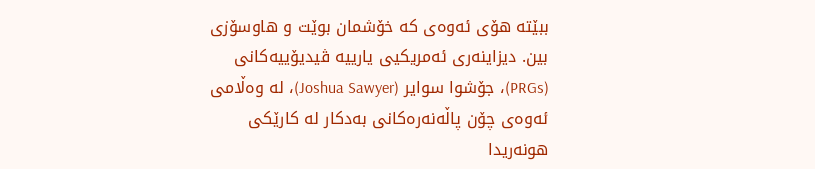ببێتە هۆی ئەوەی کە خۆشمان بوێت و هاوسۆزی بین. دیزاینەری ئەمریکیی یارییە ڤیدیۆییەکانی (PRGs)، جۆشوا سوایر (Joshua Sawyer)، لە وەڵامی ئەوەی چۆن پاڵەنەرەکانی بەدکار لە کارێکی هونەریدا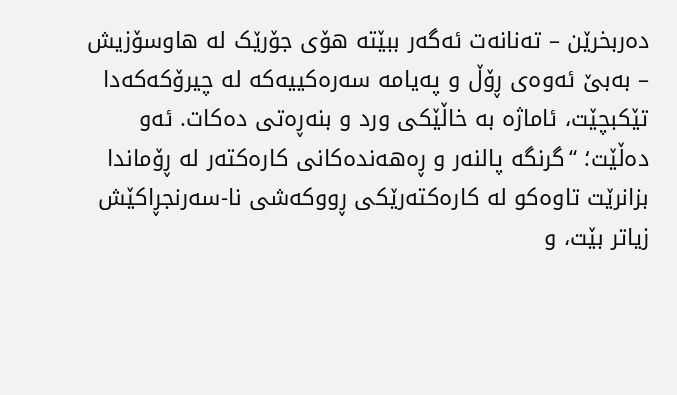دەربخرێن – تەنانەت ئەگەر ببێتە هۆی جۆرێک لە هاوسۆزیش – بەبێ ئەوەی ڕۆڵ و پەیامە سەرەکییەکە لە چیرۆکەکەدا تێکبچێت، ئاماژە بە خاڵێکی ورد و بنەڕەتی دەکات. ئەو دەڵێت؛ “گرنگە پالنەر و ڕەهەندەکانی کارەکتەر لە ڕۆماندا بزانرێت تاوەکو لە کارەکتەرێکی ڕووکەشی نا-سەرنجڕاکێش زیاتر بێت، و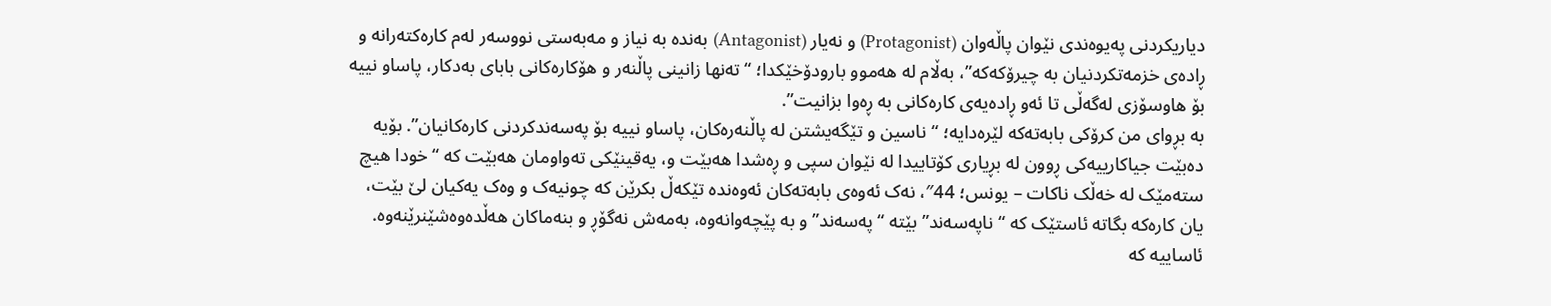دیاریکردنی پەیوەندی نێوان پاڵەوان (Protagonist) و نەیار (Antagonist) بەندە بە نیاز و مەبەستی نووسەر لەم کارەکتەرانە و ڕادەی خزمەتکردنیان بە چیرۆکەکە”، بەڵام لە هەموو بارودۆخێکدا؛ “تەنها زانینی پاڵنەر و هۆکارەکانی بابای بەدکار، پاساو نییە بۆ هاوسۆزی لەگەڵی تا ئەو ڕادەیەی کارەکانی بە ڕەوا بزانیت”.
بە بڕوای من کرۆکی بابەتەکە لێرەدایە؛ “ناسین و تێگەیشتن لە پاڵنەرەکان، پاساو نییە بۆ پەسەندکردنی کارەکانیان”. بۆیە دەبێت جیاکارییەکی ڕوون لە بڕیاری کۆتاییدا لە نێوان سپی و ڕەشدا هەبێت و، یەقینێکی تەواومان هەبێت کە “خودا هیچ ستەمێک لە خەڵک ناکات – یونس؛ 44″، نەک ئەوەی بابەتەکان ئەوەندە تێکەڵ بکرێن کە چونیەک و وەک یەکیان لێ بێت، یان کارەکە بگاتە ئاستێک کە “ناپەسەند” بێتە “پەسەند” و بە پێچەوانەوە، بەمەش نەگۆڕ و بنەماکان هەڵدەوەشێنرێنەوە. ئاساییە کە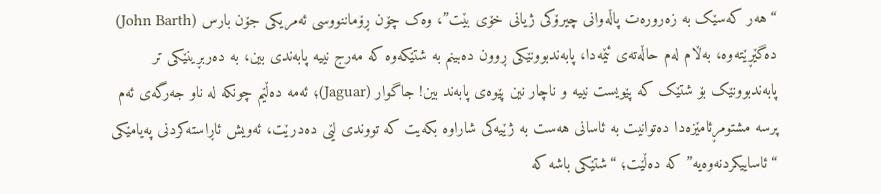“هەر کەسێک بە زەرورەت پاڵەوانی چیرۆکی ژیانی خۆی بێت”، وەک چۆن ڕۆماننووسی ئەمریکی جۆن بارس (John Barth) دەگێڕێتەوە، بەڵام لەم حاڵەتەی ئێمەدا، پابەندبوونێکی ڕوون دەبینم بە شتێکەوە کە مەرج نییە پابەندی بین، بە دەربڕینێکی تر پابەندبوونێک بۆ شتێک کە پێویست نییە و ناچار نین پێوەی پابەند بین! جاگوار (Jaguar)؛ ئەمە دەڵێم چونکە لە ناو جەرگەی ئەم پرسە مشتومڕئامێزەدا دەتوانیت بە ئاسانی هەست بە ژێیەکی شاراوە بکەیت کە تووندی لێی دەدرێت، ئەویش ئاڕاستەکردنی پەیامێکی “ئاساییکردنەوەیە” کە دەڵێت؛ “شتێکی باشە کە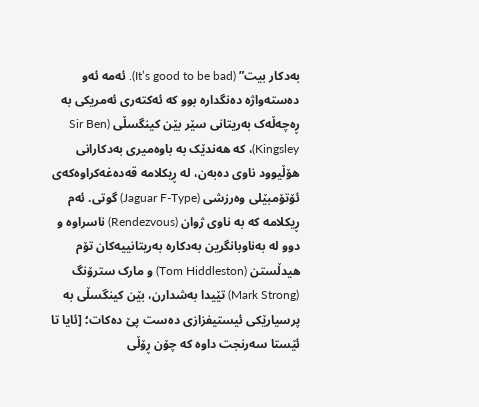بەدکار بیت” (It’s good to be bad). ئەمە ئەو دەستەواژە دەنگدارە بوو کە ئەکتەری ئەمریکی بە ڕەچەڵەک بەریتانی سێر بێن کینگسڵی (Sir Ben Kingsley)، کە هەندێک بە باوەمیری بەدکارانی هۆڵیوود ناوی دەبەن، لە ڕیکلامە قەدەغەکراوەکەی ئۆتۆمبێلی وەرزشی (Jaguar F-Type) گوتی. ئەم ڕیکلامە کە بە ناوی ژوان (Rendezvous) ناسراوە و دوو لە بەناوبانگرین بەدکارە بەریتانییەکان تۆم هیدڵستن (Tom Hiddleston) و مارک سترۆنگ (Mark Strong) تێیدا بەشدارن، بێن کینگسڵی بە پرسیارێکی ئیستیفزازی دەست پێ دەکات؛ [ئایا تا ئێستا سەرنجت داوە کە چۆن ڕۆڵی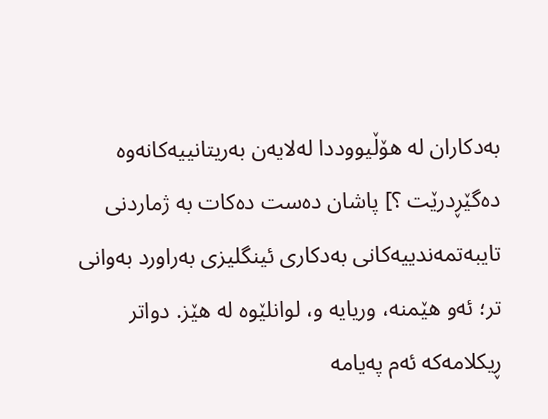بەدکاران لە هۆڵیووددا لەلایەن بەریتانییەکانەوە دەگێڕدرێت ؟] پاشان دەست دەکات بە ژماردنی تایبەتمەندییەکانی بەدکاری ئینگلیزی بەراورد بەوانی تر؛ ئەو هێمنە، وریایە و، لوانلێوە لە هێز. دواتر ڕیکلامەکە ئەم پەیامە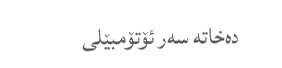دەخاتە سەر ئۆتۆمبێلی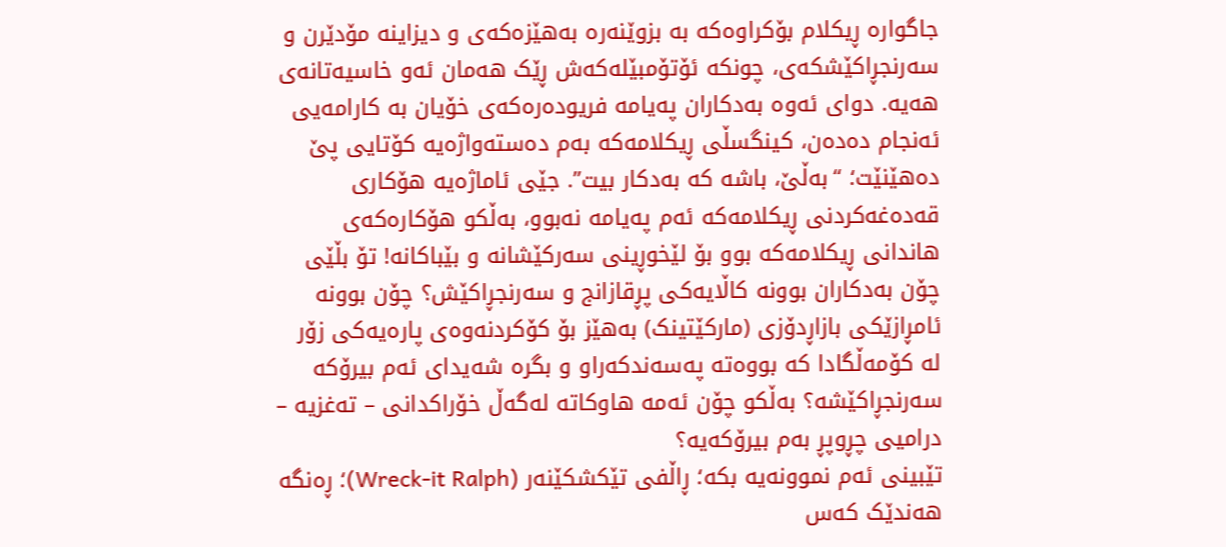جاگوارە ڕیکلام بۆکراوەکە بە بزوێنەرە بەهێزەکەی و دیزاینە مۆدێرن و سەرنجڕاکێشکەی، چونکە ئۆتۆمبێلەکەش ڕێک هەمان ئەو خاسیەتانەی هەیە. دوای ئەوە بەدکاران پەیامە فریودەرەکەی خۆیان بە کارامەیی ئەنجام دەدەن، کینگسڵی ڕیکلامەکە بەم دەستەواژەیە کۆتایی پێ دەهێنێت؛ “بەڵێ، باشە کە بەدکار بیت”. جێی ئاماژەیە هۆکاری قەدەغەکردنی ڕیکلامەکە ئەم پەیامە نەبوو، بەڵکو هۆکارەکەی هاندانی ڕیکلامەکە بوو بۆ لێخوڕینی سەرکێشانە و بێباکانە! تۆ بڵێی چۆن بەدکاران بوونە کاڵایەکی پڕقازانج و سەرنجڕاکێش؟ چۆن بوونە ئامڕازێکی بازاڕدۆزی (مارکێتینک) بەهێز بۆ کۆکردنەوەی پارەیەکی زۆر لە کۆمەڵگادا کە بووەتە پەسەندکەراو و بگرە شەیدای ئەم بیرۆکە سەرنجڕاکێشە؟ بەڵکو چۆن ئەمە هاوکاتە لەگەڵ خۆراکدانی – تەغزیە – درامیی چڕوپڕ بەم بیرۆکەیە؟
تێبینی ئەم نموونەیە بکە؛ ڕاڵفی تێکشکێنەر (Wreck-it Ralph)؛ ڕەنگە هەندێک کەس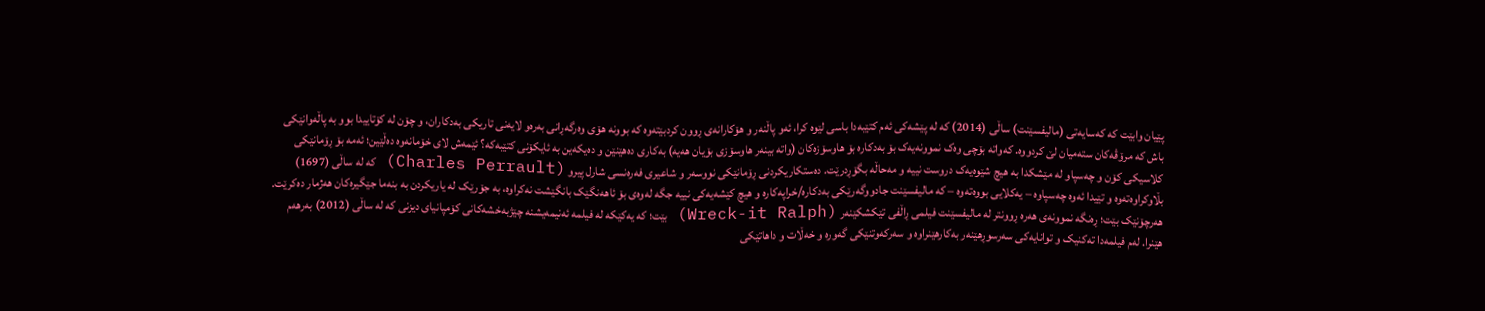پێیان وابێت کە کەسایەتی (مالیفسێنت) ساڵی (2014) کە لە پێشەکی ئەم کتێبەدا باسی لێوە کرا، ئەو پاڵنەر و هۆکارانەی ڕوون کردبێتەوە کە بوونە هۆی وەرگەڕانی بەرەو لایەنی تاریکی بەدکاران، و چۆن لە کۆتاییدا بوو بە پاڵەوانێکی باش کە مرۆڤەکان ستەمیان لێ کردووە. کەواتە بۆچی وەک نموونەیەک بۆ بەدکارە بۆ هاوسۆزەکان (واتە بینەر هاوسۆزی بۆیان هەیە) بەکاری دەهێنێن و دەیکەین بە ئایکۆنی کتێبەکە؟ ئێمەش لای خۆمانەوە دەڵێین؛ ئەمە بۆ ڕۆمانێکی کلاسیکی کۆن و چەسپاو لە مێشکدا بە هیچ شێوەیەک دروست نییە و مەحاڵە بگۆڕدرێت. دەستکاریکردنی ڕۆمانێکی نووسەر و شاعیری فەرەنسی شارل پیرو (Charles Perrault) کە لە ساڵی (1697) بڵاوکراوەتەوە و تێیدا ئەوە چەسپاوە – یەکلایی بووەتەوە – کە مالیفسێنت جادووگەرێکی بەدکارە/خراپەکارە و هیچ کێشەیەکی نییە جگە لەوەی بۆ ئاهەنگێک بانگێشت نەکراوە، بە جۆرێک لە یاریکردن بە بنەما جێگیرەکان هەژمار دەکرێت. هەرچۆنێک بێت؛ ڕەنگە نموونەی هەرە ڕوونتر لە مالیفسێنت فیلمی ڕاڵفی تێکشکێنەر (Wreck-it Ralph) بێت؛ کە یەکێکە لە فیلمە ئەنیمەیشنە چێژبەخشەکانی کۆمپانیای دیزنی کە لە ساڵی (2012) بەرهەم هێنرا. لەم فیلمەدا تەکنیک و توانایەکی سەرسوڕهێنەر بەکارهێنراوە و سەرکەوتنێکی گەورە و خەڵات و داهاتێکی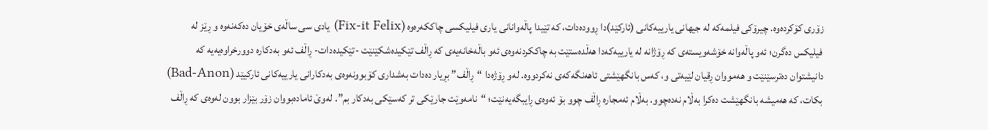زۆری کۆکردەوە. چیرۆکی فیلمەکە لە جیهانی یارییەکانی (ئارکێد)دا ڕوودەدات، کە تێیدا پاڵەوانانی یاری فیلیکسی چاککەرەوە (Fix-it Felix) یادی سی ساڵەی خۆیان دەکەنەوە و ڕێز لە فیلیکس دەگرن؛ ئەو پاڵەوانە خۆشەویستەی کە ڕۆژانە لە یارییەکەدا هەڵدەستێت بە چاککردنەوەی ئەو باڵەخانەیەی کە ڕاڵف تێکیدەشکێنێت -تێکیدەدات- ڕاڵف ئەو بەدکارە دوورخراوەیەیە کە دانیشتوان دەترسێنێت و هەمووان ڕقیان لێیەتی و، کەس بانگهێشتی ئاهەنگەکەی نەکردووە. لەو ڕۆژەدا “ڕاڵف” بڕیار دەدات بەشداری کۆبوونەوەی بەدکارانی یارییەکانی ئارکیێد (Bad-Anon) بکات، کە هەمیشە بانگهێشت دەکرا بەڵام نەدەچوو. بەڵام ئەمجارە ڕاڵف چوو بۆ ئەوەی ڕایبگەیەنێت؛ “نامەوێت جارێکی تر کەسێکی بەدکار بم”. لەوێ ئامادەبووان زۆر بێزار بوون لەوەی کە ڕاڵف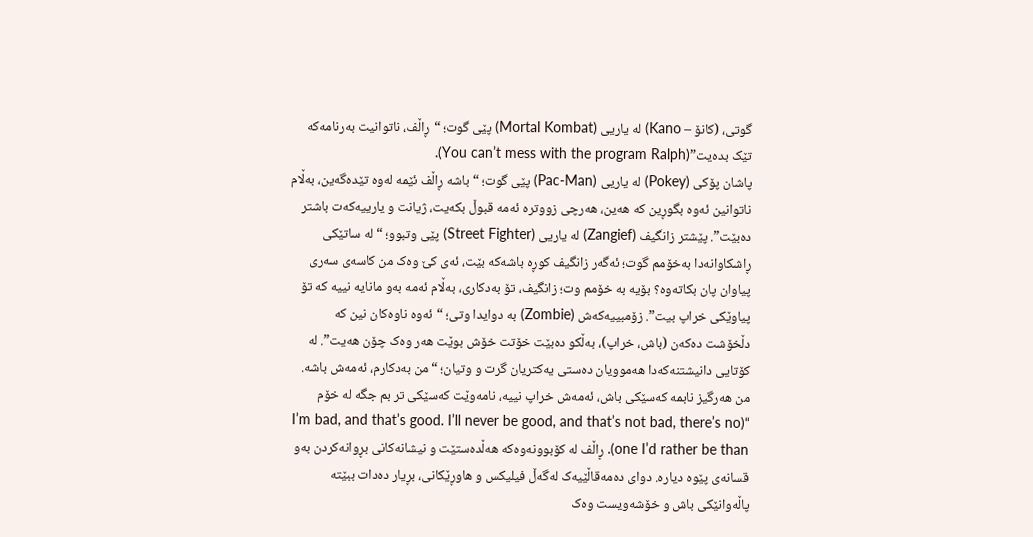گوتی، (کانۆ – Kano) لە یاریی (Mortal Kombat) پێی گوت؛ “ڕاڵف، ناتوانیت بەرنامەکە تێک بدەیت”(You can’t mess with the program Ralph).
پاشان پۆکی (Pokey) لە یاریی (Pac-Man) پێی گوت؛ “باشە ڕاڵف ئێمە لەوە تێدەگەین، بەڵام ناتوانین ئەوە بگوڕین کە هەین، هەرچی زووترە ئەمە قبوڵ بکەیت، ژیانت و یارییەکەت باشتر دەبێت”. پێشتر زانگیف (Zangief) لە یاریی (Street Fighter) پێی وتبوو؛ “لە ساتێکی ڕاشکاوانەدا بەخۆمم گوت؛ ئەگەر زانگیف کوڕە باشەکە بێت، ئەی کێ وەک من کاسەی سەری پیاوان پان بکاتەوە؟ بۆیە بە خۆمم وت؛ زانگیف، تۆ بەدکاری، بەڵام ئەمە بەو مانایە نییە کە تۆ پیاوێکی خراپ بیت”. زۆمبییەکەش (Zombie) بە دوایدا وتی؛ “ئەوە ناوەکان نین کە دڵخۆشت دەکەن (باش، خراپ)، بەڵکو دەبێت خۆتت خۆش بوێت هەر وەک چۆن هەیت”. لە کۆتایی دانیشتنەکەدا هەموویان دەستی یەکتریان گرت و وتیان؛ “من بەدکارم، ئەمەش باشە. من هەرگیز نابمە کەسێکی باش، ئەمەش خراپ نییە، نامەوێت کەسێکی تر بم جگە لە خۆم “(I’m bad, and that’s good. I’ll never be good, and that’s not bad, there’s no one I’d rather be than). ڕاڵف لە کۆبوونەوەکە هەڵدەستێت و نیشانەکانی بڕوانەکردن بەو قسانەی پێوە دیارە. دوای دەمەقاڵێیەک لەگەڵ فیلیکس و هاوڕێکانی، بڕیار دەدات ببێتە پاڵەوانێکی باش و خۆشەویست وەک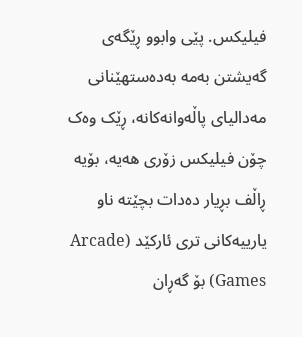فیلیکس. پێی وابوو ڕێگەی گەیشتن بەمە بەدەستهێنانی مەدالیای پاڵەوانەکانە، ڕێک وەک چۆن فیلیکس زۆری هەیە، بۆیە ڕاڵف بڕیار دەدات بچێتە ناو یارییەکانی تری ئارکێد (Arcade Games) بۆ گەڕان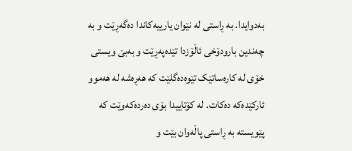بەدوایدا. بە ڕاستی لە نێوان یارییەکاندا دەگەڕێت و بە چەندین بارودۆخی ئاڵۆزدا تێدەپەڕێت و بەبێ ویستی خۆی لە کارەساتێک تێوەدەگلێت کە هەڕەشە لە هەموو ئارکێدەکە دەکات. لە کۆتاییدا بۆی دەردەکەوێت کە پێویستە بە ڕاستی پاڵەوان بێت و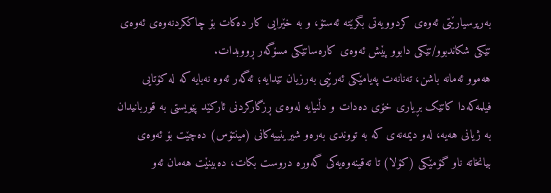بەرپرسیارێتی ئەوەی کردوویەتی بگرێتە ئەستۆ، و بە خێرایی کار دەکات بۆ چاککردنەوەی ئەوەی تێکی شکاندبوو/تێکی دابوو پێش ئەوەی کارەساتێکی مسۆگەر ڕووبدات.
هەموو ئەمانە باشن، تەنانەت پەیامێکی ئەرێیی بەرزیان تێدایە؛ ئەگەر ئەوە نەبایە کە لە کۆتایی فیلمەکەدا کاتێک بڕیاری خۆی دەدات و دڵنیایە لەوەی ڕزگارکردنی ئارکێد پێویستی بە قوربانیدان بە ژیانی هەیە، لەو دیمەنەی کە بە تووندی بەرەو شیرینییەکانی (مینتۆس) دەچێت بۆ ئەوەی بیانخاتە ناو گۆمێکی (کۆلا) تا تەقینەوەیەکی گەورە دروست بکات، دەبینێت هەمان ئەو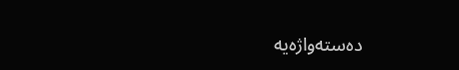دەستەواژەیە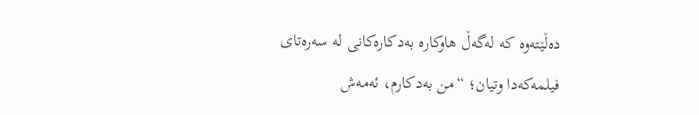دەڵێتەوە کە لەگەڵ هاوکارە بەدکارەکانی لە سەرەتای فیلمەکەدا وتیان؛ “من بەدکارم، ئەمەش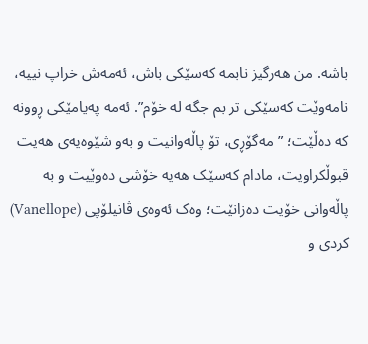باشە. من هەرگیز نابمە کەسێکی باش، ئەمەش خراپ نییە، نامەوێت کەسێکی تر بم جگە لە خۆم”. ئەمە پەیامێکی ڕوونە کە دەڵێت؛ ” مەگۆڕی، تۆ پاڵەوانیت و بەو شێوەیەی هەیت قبوڵکراویت، مادام کەسێک هەیە خۆشی دەوێیت و بە پاڵەوانی خۆیت دەزانێت؛ وەک ئەوەی ڤانیلۆپی (Vanellope) کردی و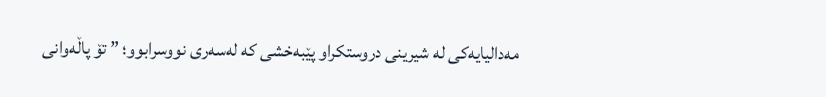مەدالیایەکی لە شیرینی دروستکراو پێبەخشی کە لەسەری نووسرابوو؛ ” تۆ پاڵەوانی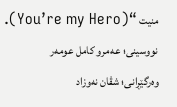منیت “(You’re my Hero).
نووسینی؛ عەمرو کامل عومەر
وەرگێڕانی؛ شڤان نەوزاد